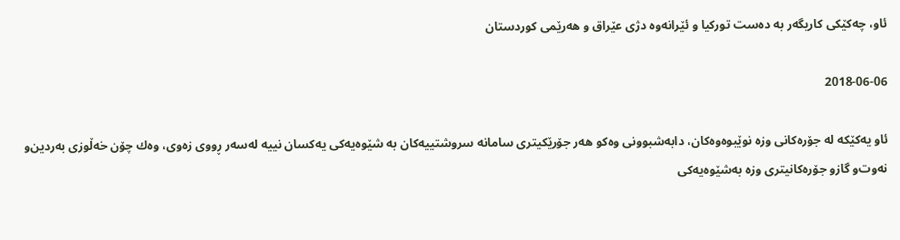ئاو، چەکێکی کاریگەر بە دەست تورکیا و ئێرانەوە دژی عێراق و هەرێمی کوردستان

2018-06-06

ئاو یه‌كێكه‌ له‌ جۆره‌كانی وزه‌ نوێبوه‌وه‌كان، دابه‌شبوونی وه‌كو هه‌ر جۆرێكیتری سامانه‌ سروشتییه‌كان به‌ شێوه‌یه‌كی یه‌كسان نییه‌ له‌سه‌ر ڕووی زه‌وی، وه‌ك چۆن خه‌ڵوزی به‌ردین‌و نه‌وت‌و گازو جۆره‌كانیتری وزه‌ به‌شێوه‌یه‌كی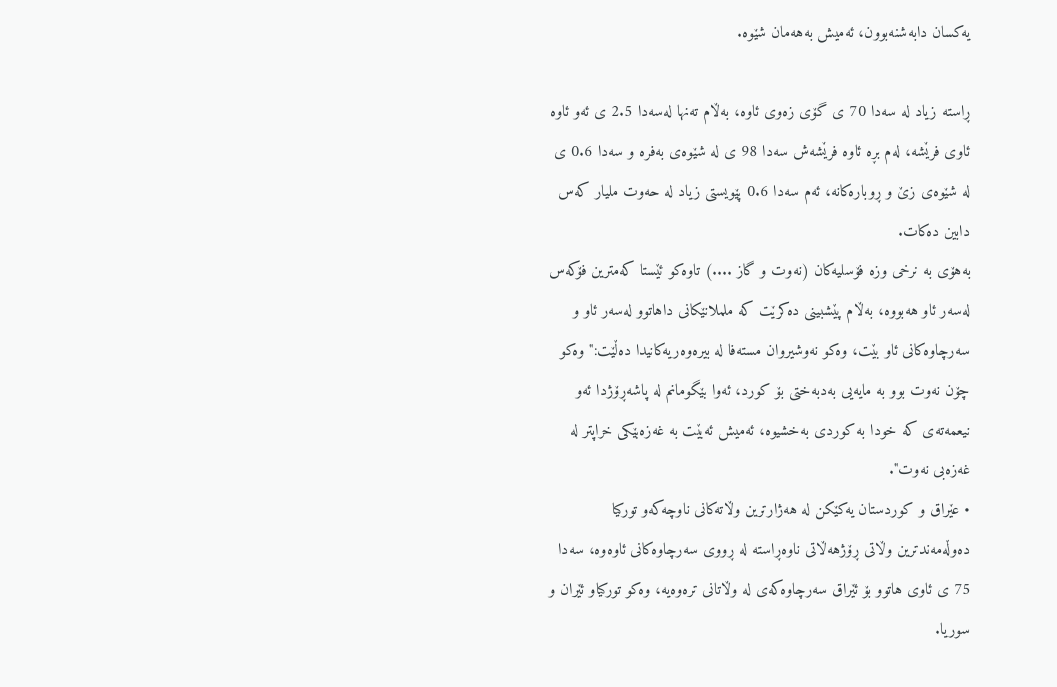یه‌كسان دابه‌شنه‌بوون، ئه‌میش به‌هه‌مان شێوه‌.

ڕاسته‌ زیاد له‌ سه‌دا 70 ی گۆی زه‌وی ئاوه‌، به‌ڵام ته‌نها له‌سه‌دا 2.5 ی ئه‌و ئاوه‌ ئاوی فرێشه‌، له‌م بڕه‌ ئاوه‌ فرێشه‌ش سه‌دا 98 ی له‌ شێوه‌ی به‌فره‌ و سه‌دا 0.6 ی له‌ شێوه‌ی زێ و ڕوباره‌كانه‌، ئه‌م سه‌دا 0.6 پێویستی زیاد له‌ حه‌وت ملیار كه‌س دابین ده‌كات.
به‌هۆی به‌ نرخی وزه‌ فۆسلیه‌كان (نه‌وت و گاز ....) تاوه‌كو ئێستا كه‌مترین فۆكه‌س له‌سه‌ر ئاو هه‌بووه‌، به‌ڵام پێشبینی ده‌كرێت كه‌ ململانێكانی داهاتوو له‌سه‌ر ئاو و سه‌رچاوه‌كانی ئاو بێت، وه‌كو نه‌وشیروان مسته‌فا له‌ بیره‌وه‌ریه‌كانیدا ده‌ڵێت:" وه‌كو چۆن نه‌وت بوو به‌ مایه‌یی به‌دبه‌ختی بۆ كورد، ئه‌وا بێگومانم له‌ پاشه‌ڕۆژدا ئه‌و نیعمه‌ته‌ی كه‌ خودا به‌ كوردی به‌خشیوه‌، ئه‌میش ئه‌بێت به‌ غه‌زه‌بێكی خراپتر له‌ غه‌زه‌بی نه‌وت".
• عێراق و كوردستان یه‌كێكن له‌ هه‌ژارترین وڵاته‌كانی ناوچه‌كه‌و توركیا ده‌وڵه‌مه‌ندترین وڵاتی ڕۆژهه‌ڵاتی ناوه‌ڕاسته‌ له‌ ڕووی سه‌رچاوه‌كانی ئاوه‌وه‌، سه‌دا 75 ی ئاوی هاتوو بۆ ئێراق سه‌رچاوه‌كه‌ی له‌ وڵاتانی تره‌وه‌یه‌، وه‌كو توركیاو ئێران و سوریا.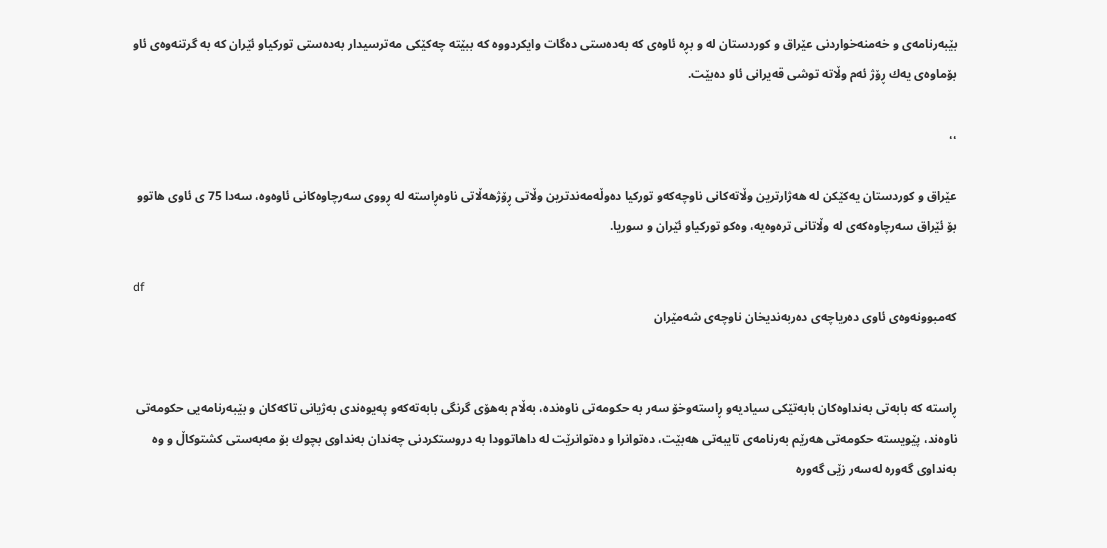بێبه‌رنامه‌ی و خه‌منه‌خواردنی عێراق و كوردستان له‌ و بڕه‌ ئاوه‌ی كه‌ به‌ده‌ستی ده‌گات وایكردووه‌ كه‌ ببێته‌ چه‌كێكی مه‌ترسیدار به‌ده‌ستی توركیاو ئێران كه‌ به‌ گرتنه‌وه‌ی ئاو بۆماوه‌ی یه‌ك ڕۆژ ئه‌م وڵاته‌ توشی قه‌یرانی ئاو ده‌بێت.

،،

عێراق و كوردستان یه‌كێكن له‌ هه‌ژارترین وڵاته‌كانی ناوچه‌كه‌و توركیا ده‌وڵه‌مه‌ندترین وڵاتی ڕۆژهه‌ڵاتی ناوه‌ڕاسته‌ له‌ ڕووی سه‌رچاوه‌كانی ئاوه‌وه‌، سه‌دا 75 ی ئاوی هاتوو بۆ ئێراق سه‌رچاوه‌كه‌ی له‌ وڵاتانی تره‌وه‌یه‌، وه‌كو توركیاو ئێران و سوریا.

df
کەمبوونەوەی ئاوی دەریاچەی دەربەندیخان ناوچەی شەمێران


ڕاسته‌ كه‌ بابه‌تی به‌نداوه‌كان بابه‌تێكی سیادیه‌و ڕاسته‌وخۆ سه‌ر به‌ حكومه‌تی ناوه‌نده‌، به‌ڵام به‌هۆی گرنگی بابه‌ته‌كه‌و په‌یوه‌ندی به‌ژیانی تاكه‌كان و بێبه‌رنامه‌یی حكومه‌تی ناوه‌ند، پێویسته‌ حكومه‌تی هه‌رێم به‌رنامه‌ی تایبه‌تی هه‌بێت، ده‌توانرا و ده‌توانرێت له‌ داهاتوودا به‌ دروستكردنی چه‌ندان به‌نداوی بچوك بۆ مه‌به‌ستی كشتوكاڵ و وه‌ به‌نداوی گه‌وره‌ له‌سه‌ر زێی گه‌وره‌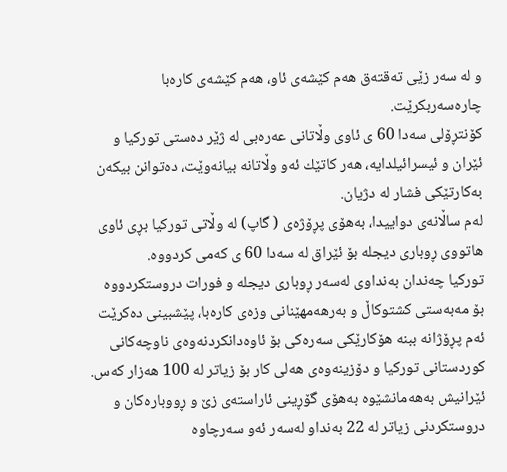و له‌ سه‌ر زێی ته‌قته‌ق هه‌م كێشه‌ی ئاو، هه‌م كێشه‌ی كاره‌با چاره‌سه‌ربكرێت.
كۆنتڕۆلی سه‌دا 60 ی ئاوی وڵاتانی عه‌ره‌بی له‌ ژێر ده‌ستی توركیا و ئێران‌ و ئیسرائیلدایه‌، هه‌ر كاتێك ئه‌و وڵاتانه‌ بیانه‌وێت، ده‌توانن بیكه‌ن به‌كارتێكی فشار له‌ دژیان.
له‌م ساڵانه‌ی دواییدا، به‌هۆی پڕۆژه‌ی ( گاپ) له‌ وڵاتی توركیا بڕی ئاوی هاتووی ڕوباری دیجله‌ بۆ ئێراق له‌ سه‌دا 60 ی كه‌می كردووه‌.
توركیا چه‌ندان به‌نداوی له‌سه‌ر ڕوباری دیجله‌ و فورات دروستكردووه‌ بۆ مه‌به‌ستی كشتوكاڵ و به‌رهه‌مهێنانی وزه‌ی كاره‌با، پێشبینی ده‌كرێت ئه‌م پڕۆژانه‌ ببنه‌ هۆكارێكی سه‌ره‌كی بۆ ئاوه‌دانكردنه‌وه‌ی ناوچه‌كانی كوردستانی توركیا و دۆزینه‌وه‌ی هه‌لی كار بۆ زیاتر له‌ 100 هه‌زار كه‌س.
ئێرانیش به‌هه‌مانشێوه‌ به‌هۆی گۆڕینی ئاراسته‌ی زێ و ڕووباره‌كان و دروستكردنی زیاتر له‌ 22 به‌نداو له‌سه‌ر ئه‌و سه‌رچاوه‌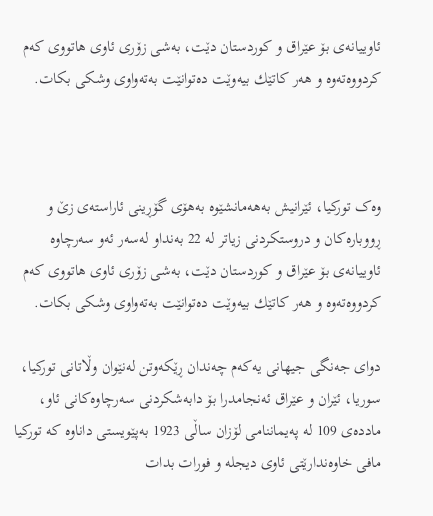ئاوییانه‌ی بۆ عێراق و كوردستان دێت، به‌شی زۆری ئاوی هاتووی كه‌م كردووەتەوە و هه‌ر كاتێك بیه‌وێت ده‌توانێت به‌ته‌واوی وشكی بكات.



وەک تورکیا، ئێرانیش به‌هه‌مانشێوه‌ به‌هۆی گۆڕینی ئاراسته‌ی زێ و ڕووباره‌كان و دروستكردنی زیاتر له‌ 22 به‌نداو له‌سه‌ر ئه‌و سه‌رچاوه‌ ئاوییانه‌ی بۆ عێراق و كوردستان دێت، به‌شی زۆری ئاوی هاتووی كه‌م كردووەتەوە و هه‌ر كاتێك بیه‌وێت ده‌توانێت به‌ته‌واوی وشكی بكات.

دوای جه‌نگی جیهانی یه‌كه‌م چه‌ندان ڕێكه‌وتن له‌نێوان وڵاتانی توركیا، سوریا، ئێران و عێراق ئه‌نجامدرا بۆ دابه‌شكردنی سه‌رچاوه‌كانی ئاو، مادده‌ی 109 له‌ په‌یماننامی لۆزان ساڵی 1923 به‌پێویستی داناوه‌ كه‌ توركیا مافی خاوه‌ندارێتی ئاوی دیجلە و فورات بدات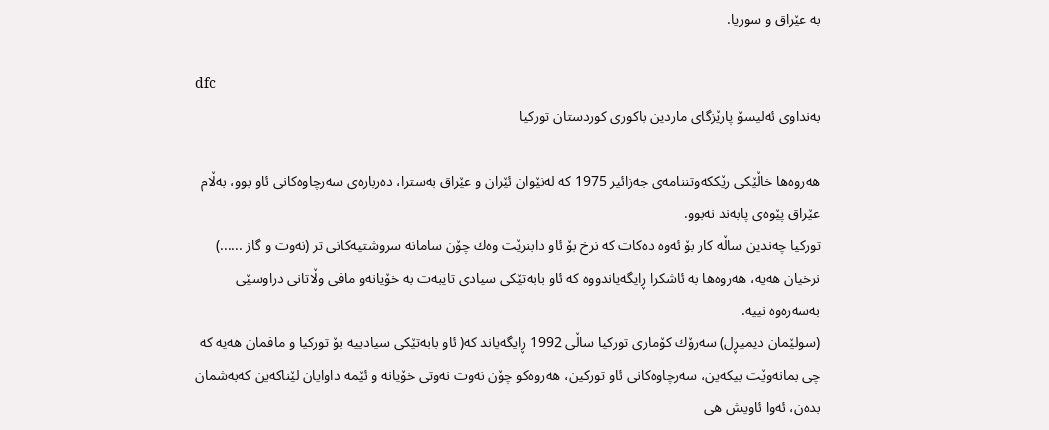به‌ عێراق و سوریا.

dfc
بەنداوی ئەلیسۆ پارێزگای ماردین باکوری کوردستان تورکیا

هه‌روه‌ها خاڵێكی رێككه‌وتننامه‌ی جه‌زائیر 1975 كه‌ له‌نێوان ئێران و عێراق به‌سترا، ده‌رباره‌ی سه‌رچاوه‌كانی ئاو بوو، به‌ڵام عێراق پێوه‌ی پابه‌ند نه‌بوو.
توركیا چه‌ندین ساڵه‌ كار بۆ ئه‌وه‌ ده‌كات كه‌ نرخ بۆ ئاو دابنرێت وه‌ك چۆن سامانه‌ سروشتیه‌كانی تر (نه‌وت و گاز ......) نرخیان هه‌یه‌، هه‌روه‌ها به‌ ئاشكرا ڕایگه‌یاندووه‌ كه‌ ئاو بابه‌تێكی سیادی تایبه‌ت به‌ خۆیانه‌و مافی وڵاتانی دراوسێی به‌سه‌ره‌وه‌ نییه‌.
(سولێمان دیمیڕل) سه‌رۆك كۆماری توركیا ساڵی 1992 ڕایگه‌یاند كه‌( ئاو بابه‌تێكی سیادییه‌ بۆ توركیا و مافمان هه‌یه‌ كه‌ چی بمانه‌وێت بیكه‌ین، سه‌رچاوه‌كانی ئاو توركین، هه‌روه‌كو چۆن نه‌وت نه‌وتی خۆیانه‌ و ئێمه‌ داوایان لێناكه‌ین كه‌به‌شمان بده‌ن، ئه‌وا ئاویش هی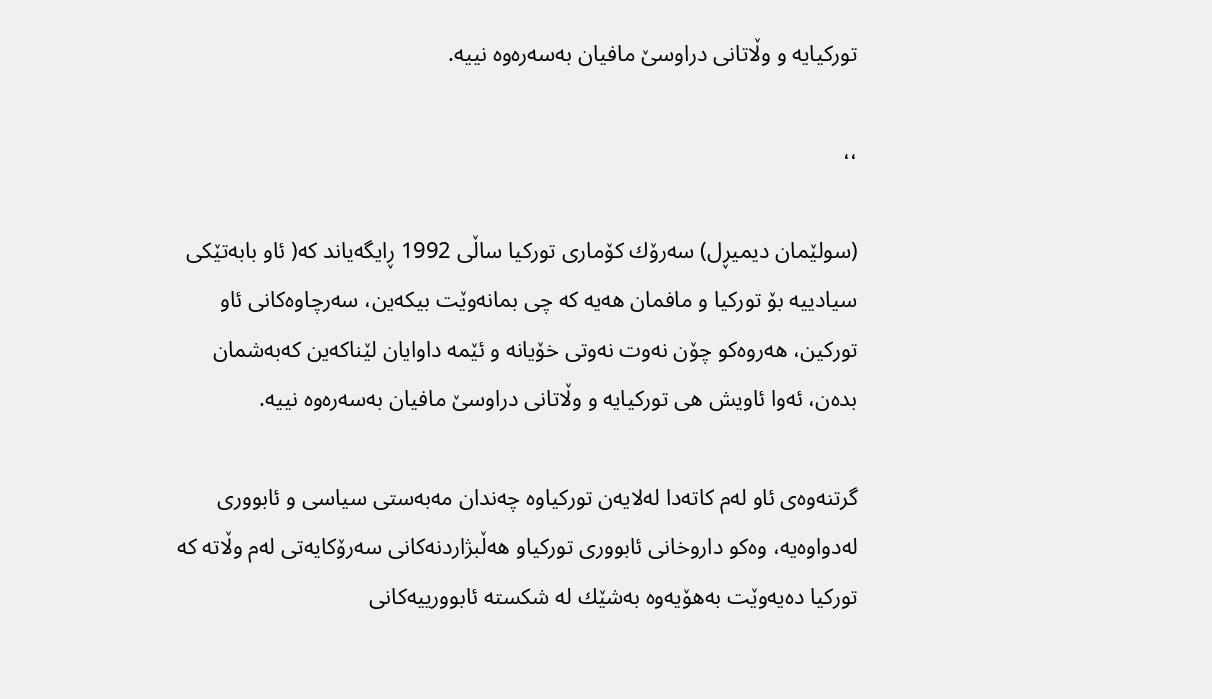توركیایه‌ و وڵاتانی دراوسێ مافیان به‌سه‌ره‌وه‌ نییه‌.

،،

(سولێمان دیمیڕل) سه‌رۆك كۆماری توركیا ساڵی 1992 ڕایگه‌یاند كه‌( ئاو بابه‌تێكی سیادییه‌ بۆ توركیا و مافمان هه‌یه‌ كه‌ چی بمانه‌وێت بیكه‌ین، سه‌رچاوه‌كانی ئاو توركین، هه‌روه‌كو چۆن نه‌وت نه‌وتی خۆیانه‌ و ئێمه‌ داوایان لێناكه‌ین كه‌به‌شمان بده‌ن، ئه‌وا ئاویش هی توركیایه‌ و وڵاتانی دراوسێ مافیان به‌سه‌ره‌وه‌ نییه‌.

گرتنه‌وه‌ی ئاو له‌م كاته‌دا له‌لایه‌ن توركیاوه‌ چه‌ندان مه‌به‌ستی سیاسی و ئابووری له‌دواوه‌یه‌، وه‌كو داروخانی ئابووری توركیاو هه‌ڵبژاردنه‌كانی سه‌رۆكایه‌تی له‌م وڵاته‌ كه‌ توركیا ده‌یه‌وێت به‌هۆیه‌وه‌ به‌شێك له‌ شكسته‌ ئابوورییه‌كانی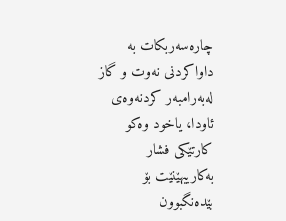چاره‌سه‌ربكات به‌ داواكردنی نه‌وت و گاز له‌به‌رامبه‌ر كردنه‌وه‌ی ئاودا، یاخود وه‌كو كارتێكی فشار به‌كاریبهێنێت بۆ بێده‌نگبوون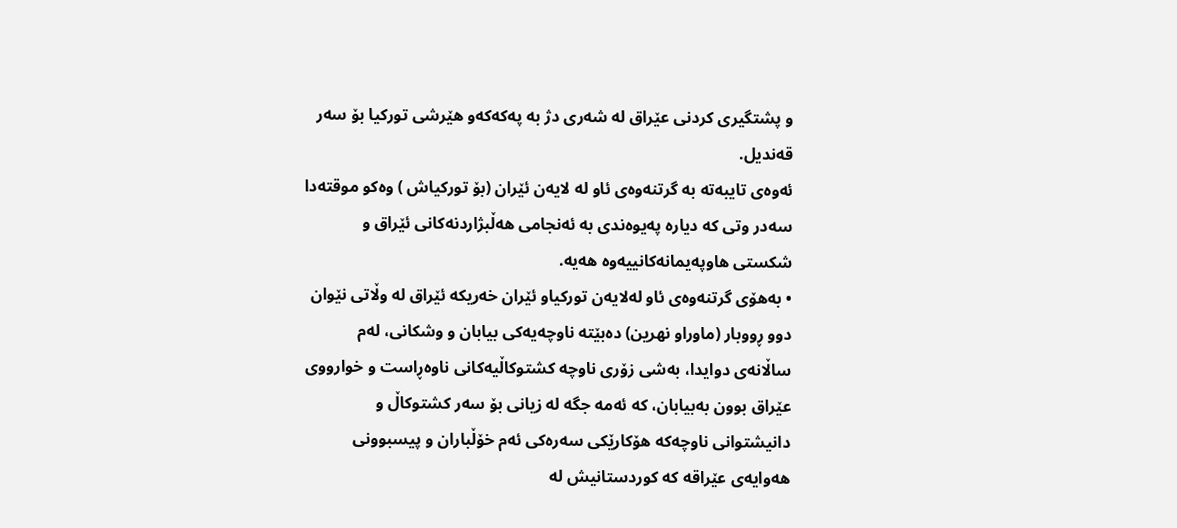و پشتگیری كردنی عێراق له‌ شه‌ری دژ به‌ په‌كه‌كه‌و هێرشی توركیا بۆ سه‌ر قه‌ندیل.
ئه‌وه‌ی تایبه‌ته‌ به‌ گرتنه‌وه‌ی ئاو له‌ لایه‌ن ئێران (بۆ توركیاش ) وه‌كو موقته‌دا سه‌در وتی كه‌ دیاره‌ په‌یوه‌ندی به‌ ئه‌نجامی هه‌ڵبژاردنه‌كانی ئێراق و شكستی هاوپه‌یمانه‌كانییه‌وه‌ هه‌یه‌.
• به‌هۆی گرتنه‌وه‌ی ئاو له‌لایه‌ن توركیاو ئێران خه‌ریكه‌ ئێراق له‌ وڵاتی نێوان دوو ڕووبار (ماورا‌و نهرین) ده‌بێته‌ ناوچه‌یه‌كی بیابان و وشكانی، له‌م ساڵانه‌ی دوایدا، به‌شی زۆری ناوچه‌ كشتوكاڵیه‌كانی ناوه‌ڕاست و خوارووی عێراق بوون به‌بیابان، كه‌ ئه‌مه‌ جگه‌ له‌ زیانی بۆ سه‌ر كشتوكاڵ و دانیشتوانی ناوچه‌كه‌ هۆكارێكی سه‌ره‌كی ئه‌م خۆڵباران و پیسبوونی هه‌وایه‌ی عێراقه‌ كه‌ كوردستانیش له‌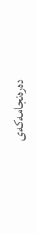ده‌ره‌نجامه‌كه‌ی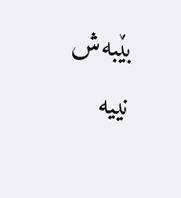بێبه‌ش نییه‌